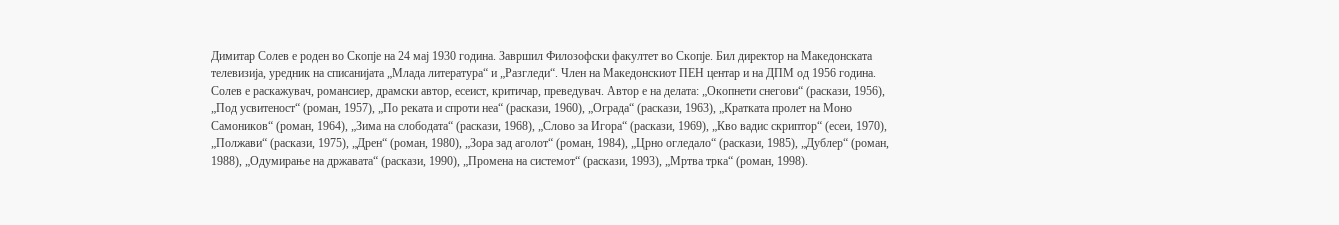Димитар Солев е роден во Скопје на 24 мај 1930 година. Завршил Филозофски факултет во Скопје. Бил директор на Македонската телевизија, уредник на списаниjата „Млада литература“ и „Разгледи“. Член на Македонскиот ПЕН центар и на ДПМ од 1956 година. Солев е раскажувач, романсиер, драмски автор, есеист, критичар, преведувач. Автор е на делата: „Окопнети снегови“ (раскази, 1956), „Под усвитеност“ (роман, 1957), „По реката и спроти неа“ (раскази, 1960), „Ограда“ (раскази, 1963), „Кратката пролет на Моно Самоников“ (роман, 1964), „Зима на слободата“ (раскази, 1968), „Слово за Игора“ (раскази, 1969), „Кво вадис скриптор“ (есеи, 1970), „Полжави“ (раскази, 1975), „Дрен“ (роман, 1980), „Зора зад аголот“ (роман, 1984), „Црно огледало“ (раскази, 1985), „Дублер“ (роман, 1988), „Одумирање на државата“ (раскази, 1990), „Промена на системот“ (раскази, 1993), „Мртва трка“ (роман, 1998).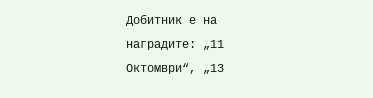Добитник е на наградите: „11 Октомври“, „13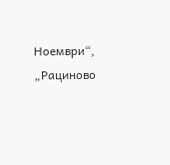Ноември“, „Рациново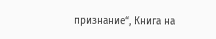признание“, Книга на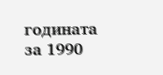годината за 1990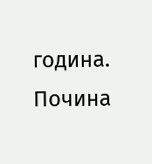година. Почина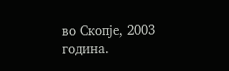во Скопје, 2003 година.